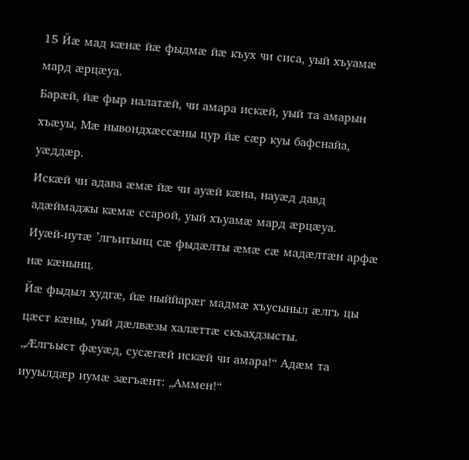15 Йӕ мад кӕнӕ йӕ фыдмӕ йӕ къух чи сиса, уый хъуамӕ мард ӕрцӕуа.
Барӕй, йӕ фыр налатӕй, чи амара искӕй, уый та амарын хъӕуы, Мӕ нывондхӕссӕны цур йӕ сӕр куы бафснайа, уӕддӕр.
Искӕй чи адава ӕмӕ йӕ чи ауӕй кӕна, науӕд давд адӕймаджы кӕмӕ ссарой, уый хъуамӕ мард ӕрцӕуа.
Иуӕй-иутӕ ’лгъитынц сӕ фыдӕлты ӕмӕ сӕ мадӕлтӕн арфӕ нӕ кӕнынц.
Йӕ фыдыл худгӕ, йӕ ныййарӕг мадмӕ хъусыныл ӕлгъ цы цӕст кӕны, уый дӕлвӕзы халӕттӕ скъахдзысты.
„Ӕлгъыст фӕуӕд, сусӕгӕй искӕй чи амара!“ Адӕм та иууылдӕр иумӕ зӕгъӕнт: „Аммен!“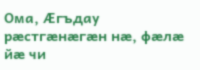Ома, Ӕгъдау рӕстгӕнӕгӕн нӕ, фӕлӕ йӕ чи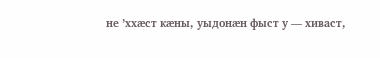не ’ххӕст кӕны, уыдонӕн фыст у — хиваст,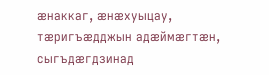ӕнаккаг, ӕнӕхуыцау, тӕригъӕдджын адӕймӕгтӕн, сыгъдӕгдзинад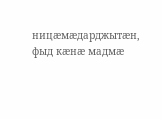ницӕмӕдарджытӕн, фыд кӕнӕ мадмӕ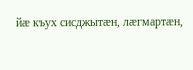йӕ къух сисджытӕн, лӕгмартӕн,